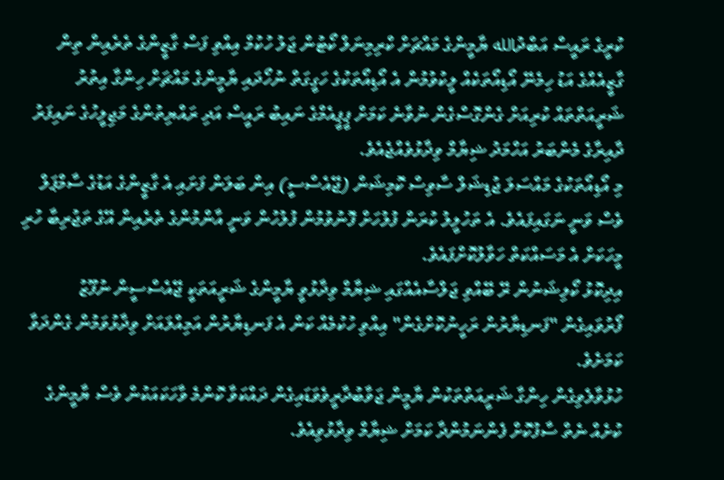ކުރީގެ ރައީސް އަބްދުالله ޔާމީންގެ މައްޗަށް ކްރިމިނަލް ކޯޓުން ޖަލު ހުކުމް އިއްވި ފަސް ގާޒީންގެ ތެރެއިން ތިން ގާޒީއެއްގެ އަޑު ހިމެނޭ އޯޑިއޯތަކެއް ލީކުވުމުން އެ އޯޑިއޯތަކުގެ ހަގީގަތް ނުހޯދައި ޔާމީންގެ މައްޗަށް ހިންގާ އިތުރު ޝަރީއަތްތައް ކުރިއަށް ގެންގޮސްގެން ނުވާނެ ކަމަށް ޕީޕީއެމްގެ ނައިބު ރައީސް އަދި ރައްޔިތުންގެ މަޖިލީހުގެ ނައިފަރު ދާއިރާގެ މެންބަރު އަހްމަދު ޝިޔާމް ވިދާޅުވެއްޖެއެވެ.
މި އޯޑިއޯތަކުގެ މައްސަލަ ޖުޑިޝަލް ސާވިސް ކޮމިޝަން (ޖޭއެސްސީ) އިން ބަލަން ފަށައި އެ ގާޒީންގެ އަޑުގެ ސާމްޕަލް ވެސް ވަނީ ނަގައިފައެވެ. އެ ތަހުލީލު ކުރަން ފުލުހަށް ފޮނުވުމުން ފުލުހުން ވަނީ އާންމުންގެ ތެރެއިން އޭގެ ތަޖުރިބާ ހުރި މީހަކަށް އެ މަސައްކަތް ހަވާލުކޮށްފައެވެ.
އިދިކޮޅު ކޯލިޝަނުން ރޭ ބޭއްވި ޖަލްސާއެއްގައި ޝިޔާމް ވިދާޅުވީ ޔާމީންގެ ޝަރީއަތަކީ ޖޭއެސްސީން ނުފޫޒު ފޯރުވައިގެން "ފަނޑިޔާރުން ރަހީނުކޮށްގެން" އިއްވި ހުކުމެއް ކަން އެ ފަނޑިޔާރުން އަމިއްލައަށް ވިދާޅުވަމުން ގެންދަވާ ކަމަށެވެ.
ހުޅުވާލެވިގެން ހިންގާ ޝަރީއަތްތަކުން ޔާމީން ޖަވާބުދާރީވެވަޑައިގެން ދައްކަވާ ކޮންމެ ވާހަކައަކުން ވެސް ޔާމީންގެ ކުށެއް ނެތް ސާފުކޮށް ފެންނަމުންދާ ކަމަށް ޝިޔާމް ވިދާޅުވިއެވެ.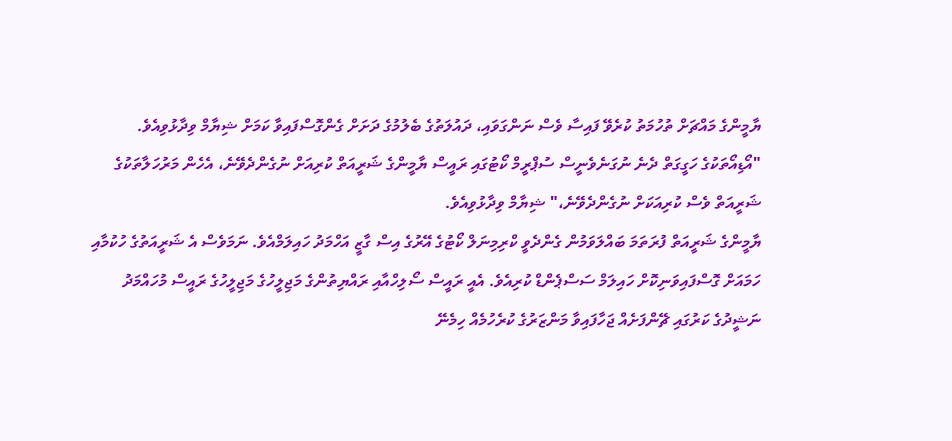ޔާމީންގެ މައްޗަށް ތުހުމަތު ކުރެވޭ ފައިސާ ވެސް ނަންގަވައި، ދައުލަތުގެ ބެލުމުގެ ދަށަށް ގެންގޮސްފައިވާ ކަމަށް ޝިޔާމް ވިދާޅުވިއެވެ.
"އޯޑިއޯތަކުގެ ހަގީގަތް ދެނެ ނުގަނެވެނީސް ސުޕްރީމް ކޯޓުގައި ރައީސް ޔާމީންގެ ޝަރީއަތް ކުރިއަށް ނުގެންދެވޭނެ، އެހެން މަރުހަލާތަކުގެ ޝަރީއަތް ވެސް ކުރިއަކަށް ނުގެންދެވޭނެ،" ޝިޔާމް ވިދާޅުވިއެވެ.
ޔާމީންގެ ޝަރީއަތް ފުރަތަމަ ބައްލަވަމުން ގެންދެވީ ކްރިމިނަލް ކޯޓުގެ އޭރުގެ އިސް ގާޒީ އަހްމަދު ހައިލަމްއެވެ. ނަމަވެސް އެ ޝަރީއަތުގެ ހުކުމާއި ހަމައަށް ގޮސްފައިވަނިކޮށް ހައިލަމް ސަސްޕެންޑް ކުރިއެވެ. އެއީ ރައީސް ސޯލިހްއާއި ރައްޔިތުންގެ މަޖިލީހުގެ މަޖިލީހުގެ ރައީސް މުހައްމަދު ނަޝީދުގެ ކަރުގައި ޗޭންފަށެއް ޖަހާފައިވާ މަންޒަރުގެ ކުރެހުމެއް ހިމެނޭ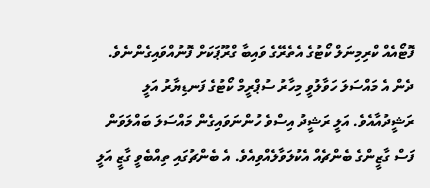ފޮޓޯއެއް ކްރިމިނަލް ކޯޓުގެ އެތެރޭގެ ވައިބާ ގްރޫޕަކަށް ފޮނުއްވައިގެންނެވެ.
ދެން އެ މައްސަލަ ހަވާލުވީ މިހާރު ސުޕްރީމް ކޯޓުގެ ފަނޑިޔާރު އަލީ ރަޝީދުއާއެވެ. އަލީ ރަޝީދު އިސްވެ ހުންނަވައިގެން މައްސަލަ ބައްލަވަން ފަސް ގާޒީންގެ ބެންޗެއް އެކުލަވާލެއްވިއެވެ. އެ ބެންޗުގައި ތިއްބެވީ ގާޒީ އަލީ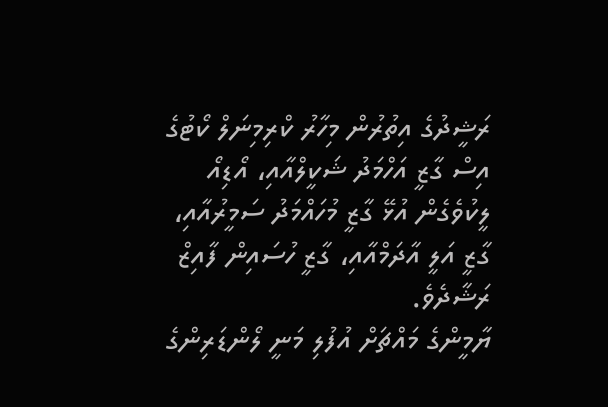ރަޝީދުގެ އިތުރުން މިހާރު ކްރިމިނަލް ކޯޓުގެ އިސް ގާޒީ އަހްމަދު ޝަކީލްއާއި، އޯޑިއޯ ލީކުވެގެން އުޅޭ ގާޒީ މުހައްމަދު ސަމީރުއާއި، ގާޒީ އަލީ އާދަމްއާއި، ގާޒީ ހުސައިން ފާއިޒް ރަޝާދެވެ.
ޔާމީންގެ މައްޗަށް އުފުލި މަނީ ލޯންޑަރިންގެ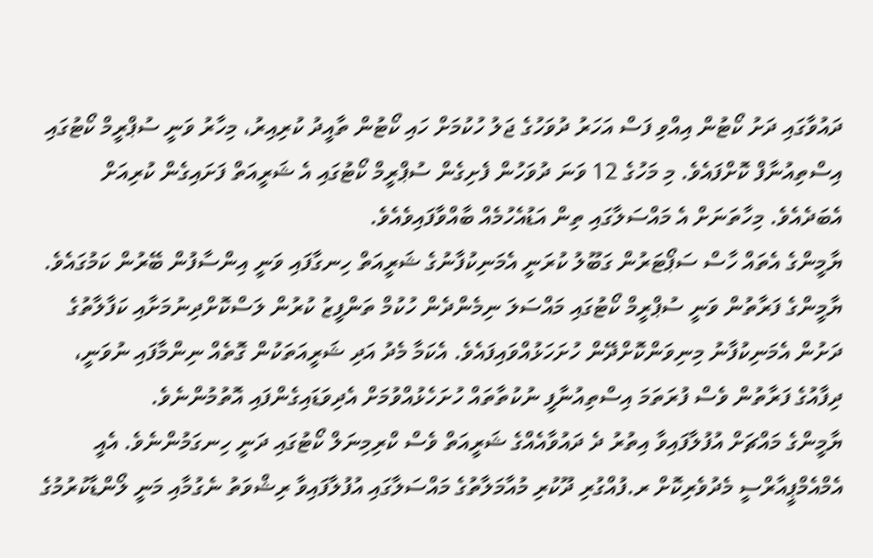ދައުވާގައި ދަށު ކޯޓުން އިއްވި ފަސް އަހަރު ދުވަހުގެ ޖަލު ހުކުމަށް ހައި ކޯޓުން ތާއީދު ކުރިއިރު، މިހާރު ވަނީ ސުޕްރީމް ކޯޓުގައި އިސްތިއުނާފް ކޮށްފައެވެ. މި މަހުގެ 12 ވަނަ ދުވަހުން ފެށިގެން ސުޕްރީމް ކޯޓުގައި އެ ޝަރީއަތް ފަށައިގެން ކުރިއަށް އެބަދެއެވެ. މިހާތަނަށް އެ މައްސަލާގައި ތިން އަޑުއެހުމެއް ބާއްވާފައިވެއެވެ.
ޔާމީންގެ އެތައް ހާސް ސަޕޯޓަރުން ގަބޫލު ކުރަނީ އެމަނިކުފާނުގެ ޝަރީއަތް ހިނގާފައި ވަނީ އިންސާފުން ބޭރުން ކަމުގައެވެ.
ޔާމީންގެ ފަރާތުން ވަނީ ސުޕްރީމް ކޯޓުގައި މައްސަލަ ނިމެންދެން ހުކުމް ތަންފީޒު ކުރުން ލަސްކޮށްދިނުމަށާއި ކަފާލާތުގެ ދަށުން އެމަނިކުފާނު މިނިވަންކޮށްދޭން ހުށަހަޅުއްވައިފައެވެ. އެކަމާ މެދު އަދި ޝަރީއަތަކުން ގޮތެއް ނިންމާފައި ނުވަނީ، ދިފާއުގެ ފަރާތުން ވެސް ފުރަތަމަ އިސްތިއުނާފީ ނުކުތާތައް ހުށަހެޅުއްވުމަށް އެދިވަޑައިގެންފައި އޮތުމުންނެވެ.
ޔާމީންގެ މައްޗަށް އުފުލާފައިވާ އިތުރު ދެ ދައުވާއެއްގެ ޝަރީއަތް ވެސް ކްރިމިނަލް ކޯޓުގައި ދަނީ ހިނގަމުންނެވެ. އެއީ އެމްއެމްޕީއާރްސީ މެދުވެރިކޮށް ރ.ފުއްގުރި ދޫކުރި މުއާމަލާތުގެ މައްސަލާގައި އުފުލާފައިވާ ރިޝްވަތު ނެގުމާއި މަނީ ލޯންޑާކުރުމުގެ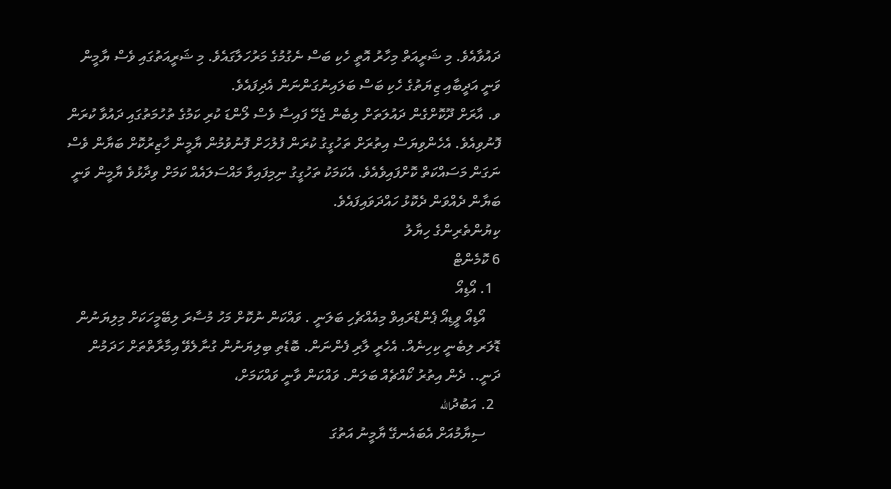ދައުވާއެވެ. މި ޝަރީއަތް މިހާރު އޮތީ ހެކި ބަސް ނެގުމުގެ މަރުހަލާގައެވެ. މި ޝަރީއަތުގައި ވެސް ޔާމީން ވަނީ އަދީބާއި ޒިޔަތުގެ ހެކި ބަސް ބަލައިނުގަންނަން އެދިފައެވެ.
ވ. އާރަށް ދޫކޮށްގެން ދައުލަތަށް ލިބެން ޖެހޭ ފައިސާ ވެސް ލޯންޑަ ކުރި ކަމުގެ ތުހުމަތުގައި ދައުވާ ކުރަން ފޮނުވިއެވެ. އެހެންވިޔަސް އިތުރަށް ތަހުގީގު ކުރަން ފުލުހަށް ފޮނުވުމުން ޔާމީން ހާޒިރުކޮށް ބަޔާން ވެސް ނަގަން މަސައްކަތް ކޮށްފައިވެއެވެ. އެކަމަކު ތަހުގީގު ނިމިފައިވާ މައްސަލައެއް ކަމަށް ވިދާޅުވެ ޔާމީން ވަނީ ބަޔާން ދެއްވަން ދެކޮޅު ހައްދަވައިފައެވެ.
ކިޔުންތެރިންގެ ހިޔާލު
6 ކޮމެންޓް
  1. އޯޑިއޯ
    އޯޑިއޯ ވީޑިއޯ ޕެންޑްރައިވް މިއެއްޗެހި ބަލަނީ . ވައްކަން ނުކޮށް މަހު މުސާރަ ލިބޭމީހަކަށް މިލިޔަނުން ޑޮލަރ ލިބެނީ ކިހިނެއް. އެހެރީ ލާރި ފެންނަން. ބޮޑެތި ބިލިޔަނުން ގުނާލެވޭ އިމާރާތްތަށް ހަދަމުން ދަނީ.. ދެން އިތުރު ކޯއްޗެއް ބަލަން. ވައްކަން ވާނީ ވައްކަމަށް،
  2. އަބުދުالله
    ސިޔާމުއަށް އެބައެނގޭ ޔާމީނު އަތުގަ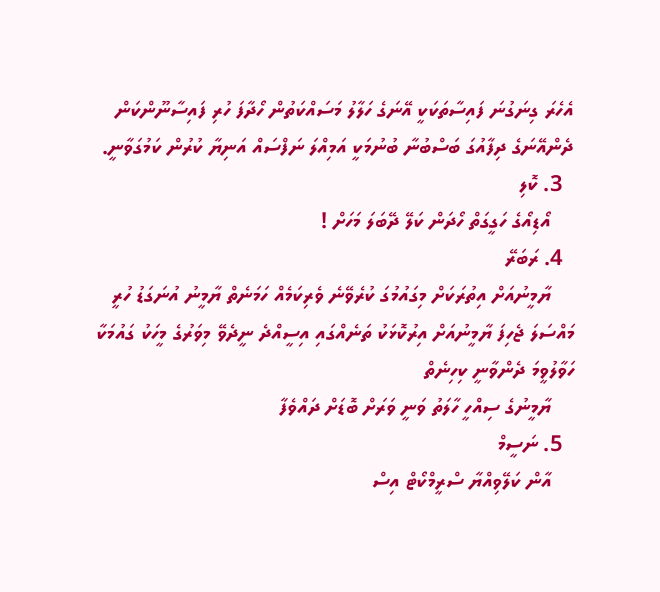އެހެރަ ގިނަގުނަ ފައިސާތަކަކީ އޭނަގެ ހަލާލު މަސައްކަތުން ހޯދާފަ ހުރި ފައިސާނޫންކަން ދެންއޭނަގެ ދިފާއުގަ ބަސްބުނާ ބުނުމަކީ އަމިއްލަ ނަފްސައް އަނިޔާ ކުރުން ކަމުގަވާނީ.
  3. ކޮލި
    އޯޑިއޯގެ ހަގީގަތް ހޯދަން ކަލޭ ދޭބަލަ މަހަށް !
  4. ރަބަރޭ
    ޔާމީނުއަށް އިތުރަކަށް މިގައުމުގަ ކުރެވޭނެ ވެރިކަމެއް ހަމަނެތް ޔާމީނު އުނަގަޑު ހުރީ މައްސަލަ ޖެހިފަ ޔާމީނުއަށް އިރުކޮޅަކު ތަނެއްގައި އިސީއްދެ ނީދެވޭ މިވަރުގެ މީހަކު ގައުމަކާ ހަވާލުވީމަ ދެންވާނީ ކިހިނެތް
    ޔާމީނުގެ ސިއްހީ ހާލަތު ވަނީ ވަރަށް ބޮޑަށް ދައްވެފާ
  5. ނަސީމް
    އާން ކަލޭވިއްޔާ ސްރީމްކޯޓް އިސް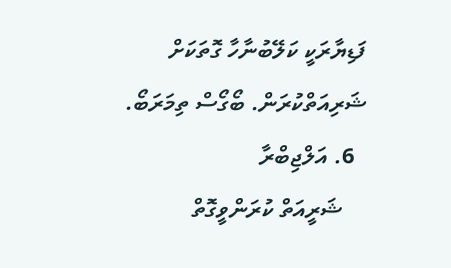ފަޑިޔާރަކީ ކަލޭބުނާހާ ގޮތަކަށް ޝަރިއަތްކުރަން. ބޯގޯސް ތިމަރަބޯ.
  6. އަލްޖިބްރާ
    ޝަރީއަތް ކުރަންވީގޮތް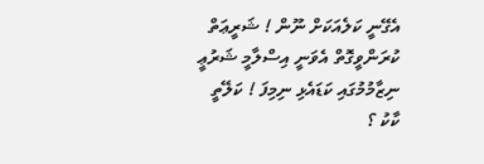އެގޭނީ ކަލެއަކަށް ނޫން ! ޝަރީޢަތް ކުރަންވީގޮތް އެވަނީ އިސްލާމީ ޝަރުޢީ ނިޒާމުމުގައި ކަޑައެޅި ނިމިފަ ! ކަލޭތީ ކާކު ؟